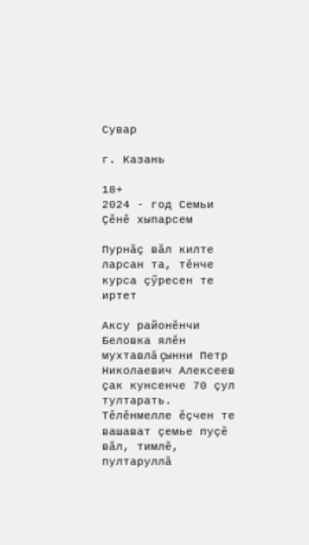Сувар

г. Казань

18+
2024 - год Семьи
Çӗнӗ хыпарсем

Пурнăç вăл килте ларсан та, тӗнче курса çӳресен те иртет

Аксу районӗнчи Беловка ялӗн мухтавлă çынни Петр Николаевич Алексеев çак кунсенче 70 çул тултарать. Тӗлӗнмелле ӗçчен те вашават çемье пуçӗ вăл, тимлӗ, пултаруллă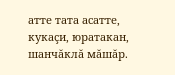атте тата асатте, кукаçи, юратакан, шанчăклă мăшăр.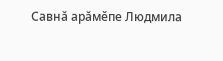Савнă арăмӗпе Людмила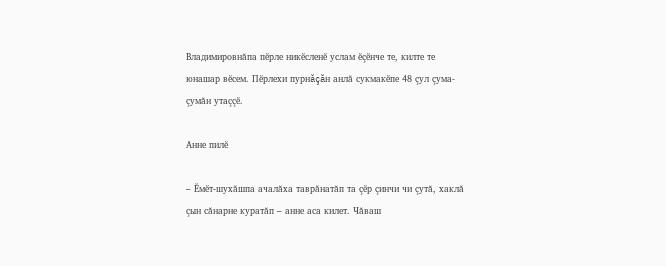Владимировнăпа пӗрле никӗсленӗ услам ӗçӗнче те, килте те юнашар вӗсем. Пӗрлехи пурнăçăн анлă сукмакӗпе 48 çул çума-çумăн утаççӗ.

Анне пилӗ

– Ӗмӗт-шухăшпа ачалăха таврăнатăп та çӗр çинчи чи çутă, хаклă çын сăнарне куратăп – анне аса килет. Чăваш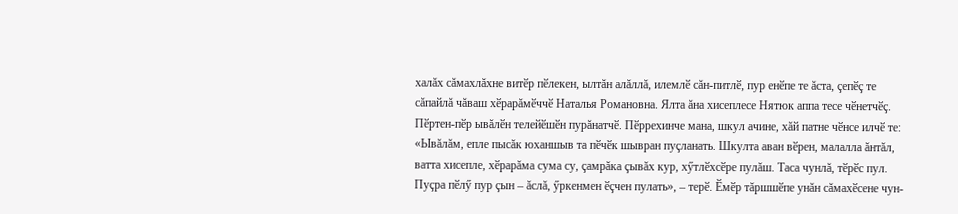халăх сăмахлăхне витӗр пӗлекен, ылтăн алăллă, илемлӗ сăн-питлӗ, пур енӗпе те ăста, çепӗç те сăпайлă чăваш хӗрарăмӗччӗ Наталья Романовна. Ялта ăна хисеплесе Нятюк аппа тесе чӗнетчӗç. Пӗртен-пӗр ывăлӗн телейӗшӗн пурăнатчӗ. Пӗррехинче мана, шкул ачине, хăй патне чӗнсе илчӗ те: «Ывăлăм, епле пысăк юханшыв та пӗчӗк шывран пуçланать. Шкулта аван вӗрен, малалла ăнтăл, ватта хисепле, хӗрарăма сума су, çамрăка çывăх кур, хӳтлӗхсӗре пулăш. Таса чунлă, тӗрӗс пул. Пуçра пӗлӳ пур çын – ăслă, ӳркенмен ӗçчен пулать», – терӗ. Ӗмӗр тăршшӗпе унăн сăмахӗсене чун-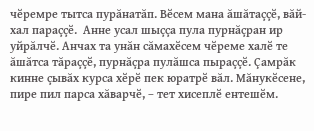чӗремре тытса пурăнатăп. Вӗсем мана ăшăтаççӗ, вăй-хал параççӗ.  Анне усал шыççа пула пурнăçран ир уйрăлчӗ. Анчах та унăн сăмахӗсем чӗреме халӗ те ăшăтса тăраççӗ, пурнăçра пулăшса пыраççӗ. Çамрăк кинне çывăх курса хӗрӗ пек юратрӗ вăл. Мăнукӗсене, пире пил парса хăварчӗ, – тет хисеплӗ ентешӗм.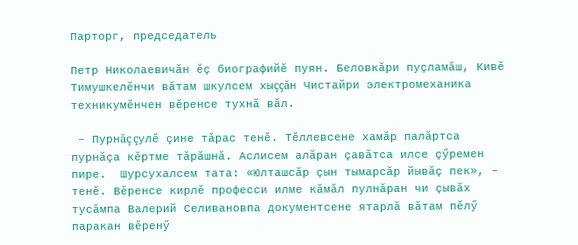Парторг, председатель

Петр Николаевичăн ӗç биографийӗ пуян. Беловкăри пуçламăш, Кивӗ Тимушкелӗнчи вăтам шкулсем хыççăн Чистайри электромеханика техникумӗнчен вӗренсе тухнă вăл.

 – Пурнăç çулӗ çине тăрас тенӗ. Тӗллевсене хамăр палăртса пурнăçа кӗртме тăрăшнă. Аслисем алăран çавăтса илсе çӳремен пире.  Шурсухалсем тата: «Юлташсăр çын тымарсăр йывăç пек», – тенӗ. Вӗренсе кирлӗ професси илме кăмăл пулнăран чи çывăх тусăмпа Валерий Селивановпа документсене ятарлă вăтам пӗлӳ паракан вӗренӳ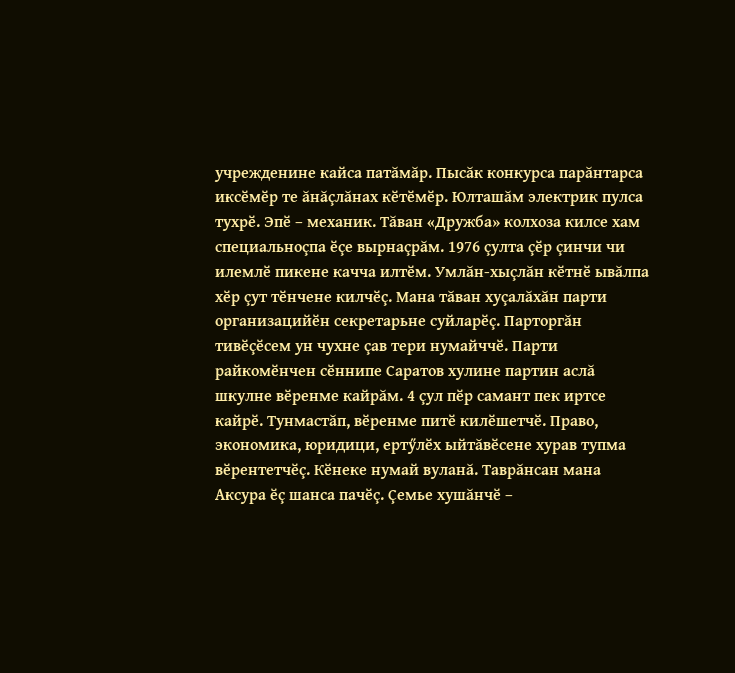учрежденине кайса патăмăр. Пысăк конкурса парăнтарса иксӗмӗр те ăнăçлăнах кӗтӗмӗр. Юлташăм электрик пулса тухрӗ. Эпӗ – механик. Тăван «Дружба» колхоза килсе хам специальноçпа ӗçе вырнаçрăм. 1976 çулта çӗр çинчи чи илемлӗ пикене качча илтӗм. Умлăн-хыçлăн кӗтнӗ ывăлпа хӗр çут тӗнчене килчӗç. Мана тăван хуçалăхăн парти организацийӗн секретарьне суйларӗç. Парторгăн тивӗçӗсем ун чухне çав тери нумайччӗ. Парти райкомӗнчен сӗннипе Саратов хулине партин аслă шкулне вӗренме кайрăм. 4 çул пӗр самант пек иртсе кайрӗ. Тунмастăп, вӗренме питӗ килӗшетчӗ. Право, экономика, юридици, ертӳлӗх ыйтăвӗсене хурав тупма вӗрентетчӗç. Кӗнеке нумай вуланă. Таврăнсан мана Аксура ӗç шанса пачӗç. Çемье хушăнчӗ –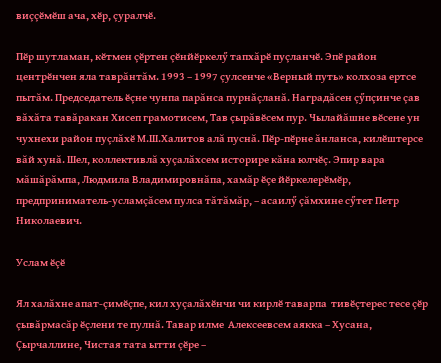виççӗмӗш ача, хӗр, çуралчӗ.

Пӗр шутламан, кӗтмен çӗртен çӗнйӗркелӳ тапхăрӗ пуçланчӗ. Эпӗ район центрӗнчен яла таврăнтăм. 1993 – 1997 çулсенче «Верный путь» колхоза ертсе пытăм. Председатель ӗçне чунпа парăнса пурнăçланă. Наградăсен çӳпçинче çав вăхăта тавăракан Хисеп грамотисем, Тав çырăвӗсем пур. Чылайăшне вӗсене ун чухнехи район пуçлăхӗ М.Ш.Халитов алă пуснă. Пӗр-пӗрне ăнланса, килӗштерсе вăй хунă. Шел, коллективлă хуçалăхсем историре кăна юлчӗç. Эпир вара мăшăрăмпа, Людмила Владимировнăпа, хамăр ӗçе йӗркелерӗмӗр, предприниматель-усламçăсем пулса тăтăмăр, – асаилӳ çăмхине сӳтет Петр Николаевич.

Услам ӗçӗ

Ял халăхне апат-çимӗçпе, кил хуçалăхӗнчи чи кирлӗ таварпа  тивӗçтерес тесе çӗр çывăрмасăр ӗçлени те пулнă. Тавар илме  Алексеевсем аякка – Хусана, Çырчаллине, Чистая тата ытти çӗре –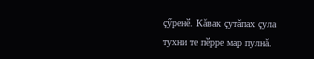çӳренӗ. Кăвак çутăпах çула тухни те пӗрре мар пулнă.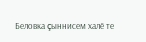Беловка çыннисем халӗ те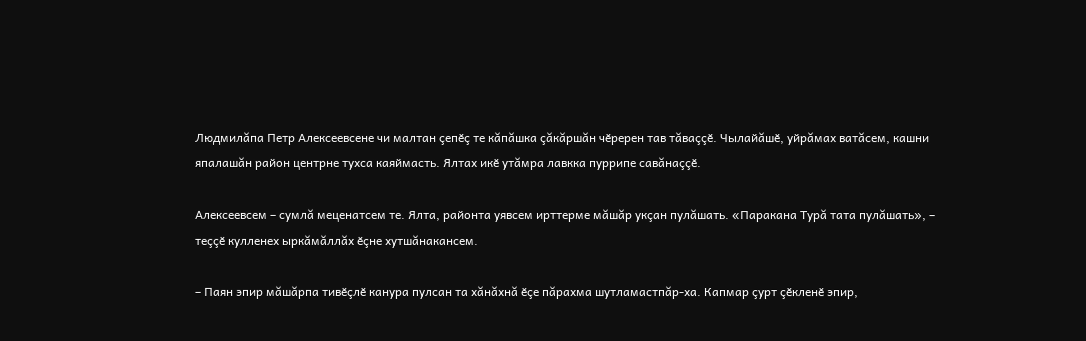Людмилăпа Петр Алексеевсене чи малтан çепӗç те кăпăшка çăкăршăн чӗререн тав тăваççӗ. Чылайăшӗ, уйрăмах ватăсем, кашни япалашăн район центрне тухса каяймасть. Ялтах икӗ утăмра лавкка пуррипе савăнаççӗ.

Алексеевсем – сумлă меценатсем те. Ялта, районта уявсем ирттерме мăшăр укçан пулăшать. «Паракана Турă тата пулăшать», – теççӗ кулленех ыркăмăллăх ӗçне хутшăнакансем.

– Паян эпир мăшăрпа тивӗçлӗ канура пулсан та хăнăхнă ӗçе пăрахма шутламастпăр-ха. Капмар çурт çӗкленӗ эпир,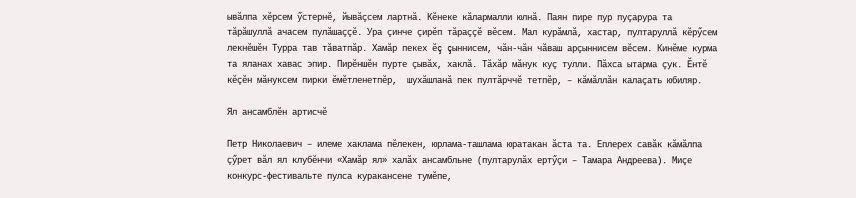ывăлпа хӗрсем ӳстернӗ, йывăçсем лартнă. Кӗнеке кăлармалли юлнă. Паян пире пур пуçарура та тăрăшуллă ачасем пулăшаççӗ. Ура çинче çирӗп тăраççӗ вӗсем. Мал курăмлă, хастар, пултаруллă кӗрӳсем лекнӗшӗн Турра тав тăватпăр. Хамăр пекех ӗç çыннисем, чăн-чăн чăваш арçыннисем вӗсем. Кинӗме курма та яланах хавас эпир. Пирӗншӗн пурте çывăх, хаклă. Тăхăр мăнук куç тулли. Пăхса ытарма çук. Ӗнтӗ кӗçӗн мăнуксем пирки ӗмӗтленетпӗр,  шухăшланă пек пултăрччӗ тетпӗр, – кăмăллăн калаçать юбиляр.

Ял ансамблӗн артисчӗ

Петр Николаевич – илеме хаклама пӗлекен, юрлама-ташлама юратакан ăста та. Еплерех савăк кăмăлпа çӳрет вăл ял клубӗнчи «Хамăр ял» халăх ансамбльне (пултарулăх ертӳçи – Тамара Андреева). Миçе конкурс-фестивальте пулса куракансене тумӗпе,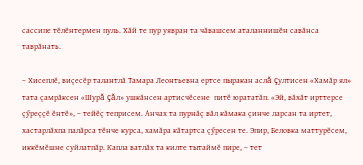сассипе тӗлӗнтермен пуль. Хăй те пур уявран та чăвашсем аталаннишӗн савăнса таврăнать.

– Хисеплӗ, виçесӗр талантлă Тамара Леонтьевна ертсе пыракан аслă çултисен «Хамăр ял» тата çамрăксен «Шурă çăл» ушкăнсен артисчӗсене  питӗ юрататăп. «Эй, вăхăт ирттерсе çӳреççӗ ӗнтӗ», – тейӗç теприсем. Анчах та пурнăç вăл кăмака çинче ларсан та иртет, хастарлăхпа палăрса тӗнче курса, хамăра кăтартса çӳресен те. Эпир, Беловка маттурӗсем, иккӗмӗшне суйлатпăр. Капла ватлăх та килте тытаймӗ пире, – тет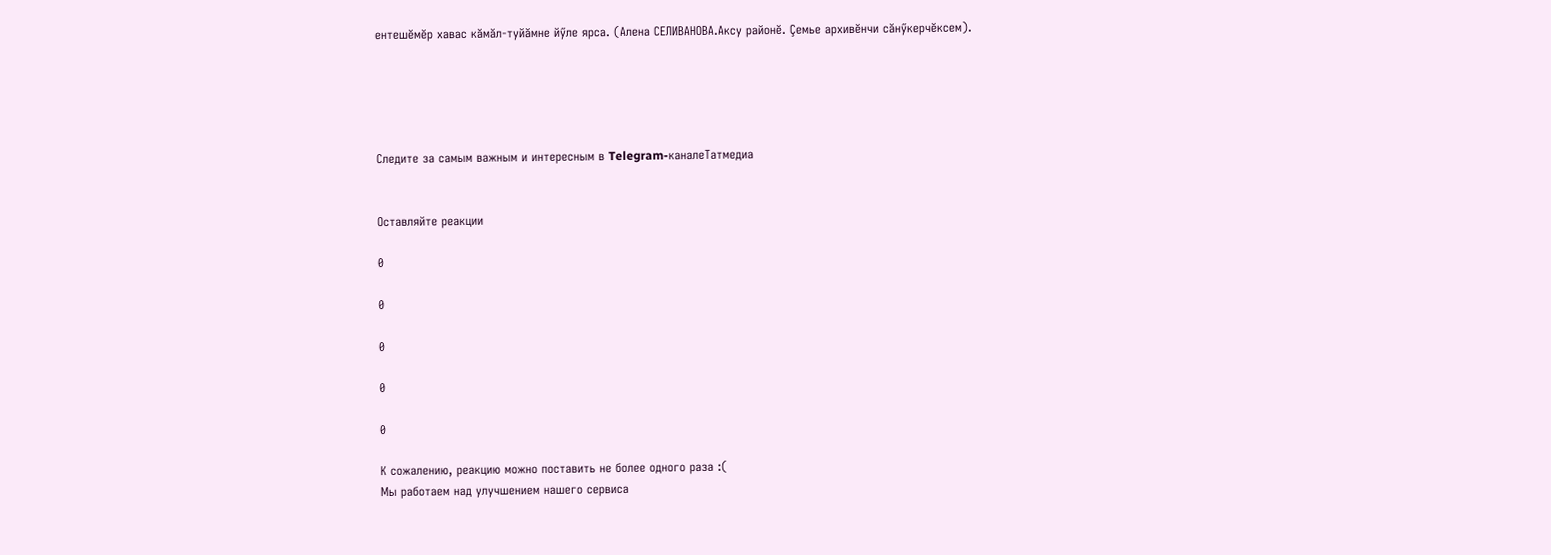ентешӗмӗр хавас кăмăл-туйăмне йӳле ярса. (Алена СЕЛИВАНОВА.Аксу районӗ. Çемье архивӗнчи сăнӳкерчӗксем).





Следите за самым важным и интересным в Telegram-каналеТатмедиа


Оставляйте реакции

0

0

0

0

0

К сожалению, реакцию можно поставить не более одного раза :(
Мы работаем над улучшением нашего сервиса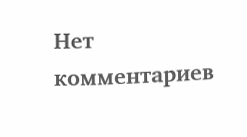Нет комментариев